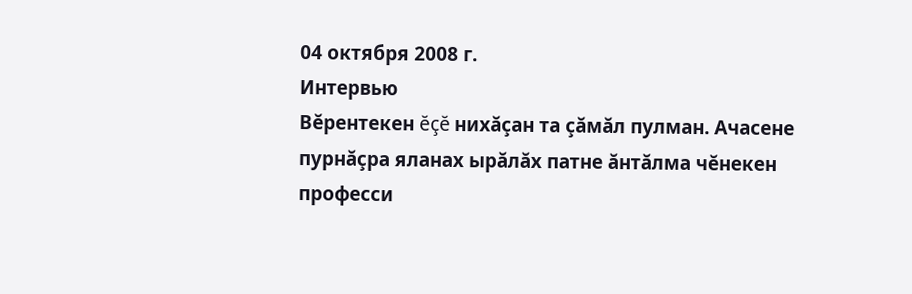04 октября 2008 г.
Интервью
Вĕрентекен ĕçĕ нихăçан та çăмăл пулман. Ачасене пурнăçра яланах ырăлăх патне ăнтăлма чĕнекен професси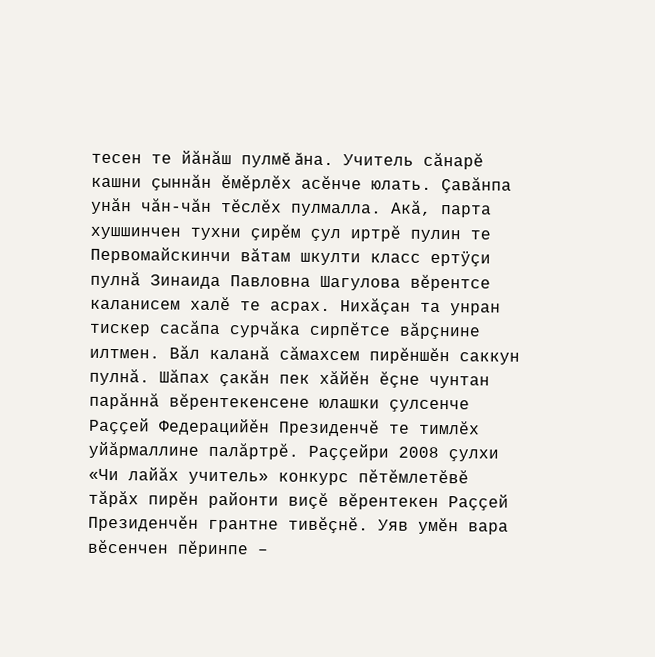тесен те йăнăш пулмĕ ăна. Учитель сăнарĕ кашни çыннăн ĕмĕрлĕх асĕнче юлать. Çавăнпа унăн чăн-чăн тĕслĕх пулмалла. Акă, парта хушшинчен тухни çирĕм çул иртрĕ пулин те Первомайскинчи вăтам шкулти класс ертÿçи пулнă Зинаида Павловна Шагулова вĕрентсе каланисем халĕ те асрах. Нихăçан та унран тискер сасăпа сурчăка сирпĕтсе вăрçнине илтмен. Вăл каланă сăмахсем пирĕншĕн саккун пулнă. Шăпах çакăн пек хăйĕн ĕçне чунтан парăннă вĕрентекенсене юлашки çулсенче Раççей Федерацийĕн Президенчĕ те тимлĕх уйăрмаллине палăртрĕ. Раççейри 2008 çулхи «Чи лайăх учитель» конкурс пĕтĕмлетĕвĕ тăрăх пирĕн районти виçĕ вĕрентекен Раççей Президенчĕн грантне тивĕçнĕ. Уяв умĕн вара вĕсенчен пĕринпе –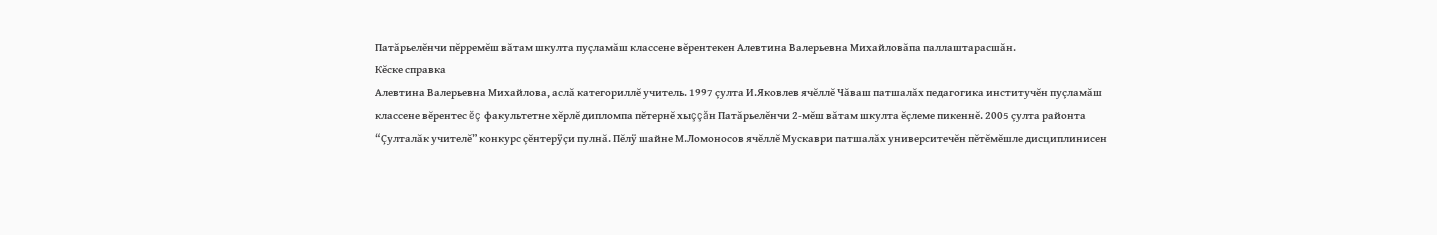Патăрьелĕнчи пĕрремĕш вăтам шкулта пуçламăш классене вĕрентекен Алевтина Валерьевна Михайловăпа паллаштарасшăн.
Кĕске справка
Алевтина Валерьевна Михайлова, аслă категориллĕ учитель. 1997 çулта И.Яковлев ячĕллĕ Чăваш патшалăх педагогика институчĕн пуçламăш классене вĕрентес ĕç факультетне хĕрлĕ дипломпа пĕтернĕ хыççăн Патăрьелĕнчи 2-мĕш вăтам шкулта ĕçлеме пикеннĕ. 2005 çулта районта “Çулталăк учителĕ” конкурс çĕнтерÿçи пулнă. Пĕлÿ шайне М.Ломоносов ячĕллĕ Мускаври патшалăх университечĕн пĕтĕмĕшле дисциплинисен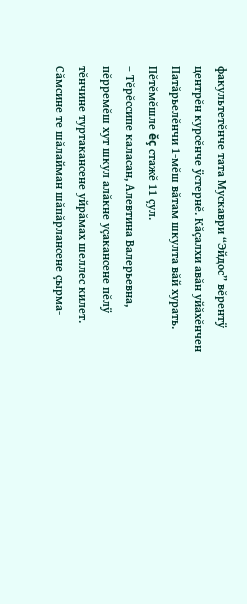факультетĕнче тата Мускаври “Эйдос” вĕрентÿ центрĕн курсĕнче ÿстернĕ. Кăçалхи авăн уйăхĕнчен Патăрьелĕнчи 1-мĕш вăтам шкулта вăй хурать. Пĕтĕмĕшле ĕç стажĕ 11 çул.
– Тĕрĕссипе каласан, Алевтина Валерьевна, пĕрремĕш хут шкул алăкне уçакансене пĕлÿ тĕнчине туртакансене уйрăмах шеллес килет. Сăмсине те шăлайман шăпăрлансене çырма-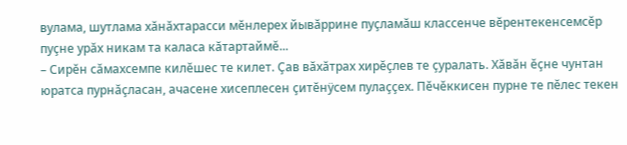вулама, шутлама хăнăхтарасси мĕнлерех йывăррине пуçламăш классенче вĕрентекенсемсĕр пуçне урăх никам та каласа кăтартаймĕ...
– Сирĕн сăмахсемпе килĕшес те килет. Çав вăхăтрах хирĕçлев те çуралать. Хăвăн ĕçне чунтан юратса пурнăçласан, ачасене хисеплесен çитĕнÿсем пулаççех. Пĕчĕккисен пурне те пĕлес текен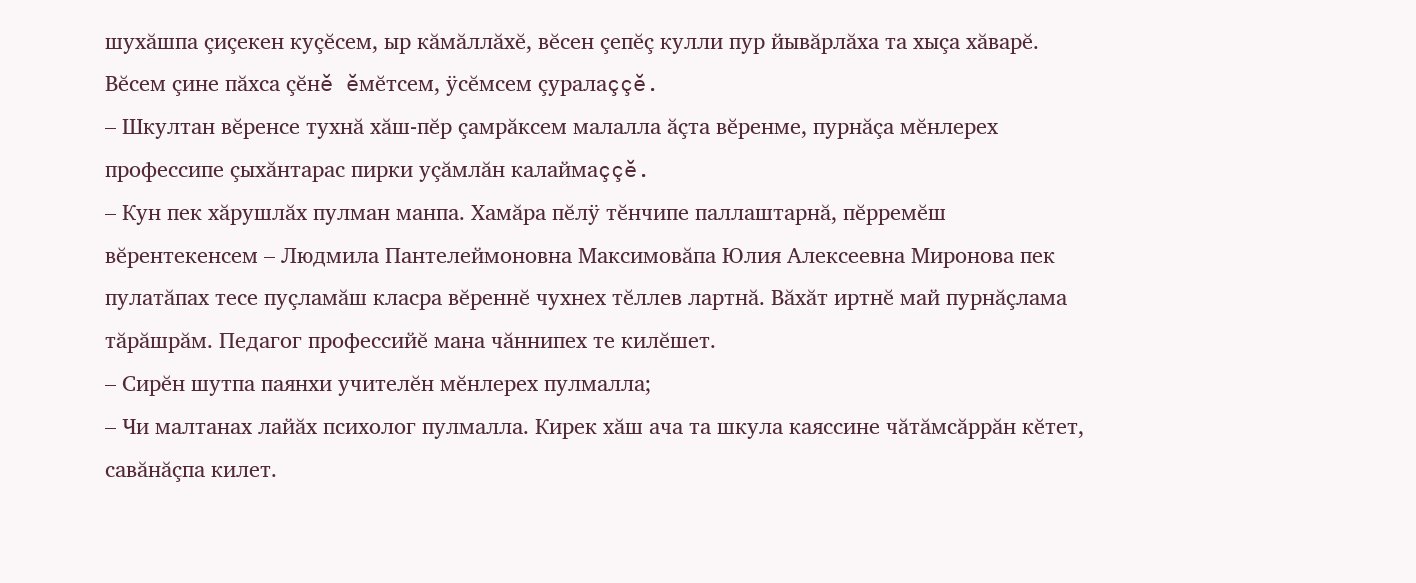шухăшпа çиçекен куçĕсем, ыр кăмăллăхĕ, вĕсен çепĕç кулли пур йывăрлăха та хыçа хăварĕ. Вĕсем çине пăхса çĕнĕ ĕмĕтсем, ÿсĕмсем çуралаççĕ.
– Шкултан вĕренсе тухнă хăш-пĕр çамрăксем малалла ăçта вĕренме, пурнăçа мĕнлерех профессипе çыхăнтарас пирки уçăмлăн калаймаççĕ.
– Кун пек хăрушлăх пулман манпа. Хамăра пĕлÿ тĕнчипе паллаштарнă, пĕрремĕш вĕрентекенсем – Людмила Пантелеймоновна Максимовăпа Юлия Алексеевна Миронова пек пулатăпах тесе пуçламăш класра вĕреннĕ чухнех тĕллев лартнă. Вăхăт иртнĕ май пурнăçлама тăрăшрăм. Педагог профессийĕ мана чăннипех те килĕшет.
– Сирĕн шутпа паянхи учителĕн мĕнлерех пулмалла;
– Чи малтанах лайăх психолог пулмалла. Кирек хăш ача та шкула каяссине чăтăмсăррăн кĕтет, савăнăçпа килет.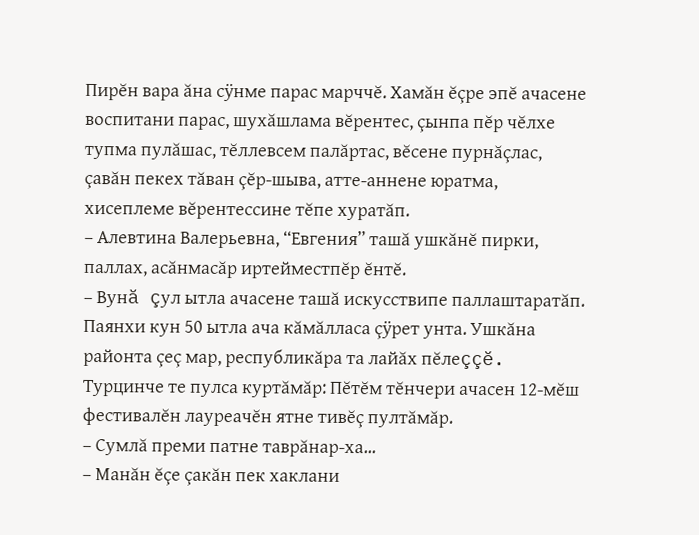Пирĕн вара ăна сÿнме парас марччĕ. Хамăн ĕçре эпĕ ачасене воспитани парас, шухăшлама вĕрентес, çынпа пĕр чĕлхе тупма пулăшас, тĕллевсем палăртас, вĕсене пурнăçлас, çавăн пекех тăван çĕр-шыва, атте-аннене юратма, хисеплеме вĕрентессине тĕпе хуратăп.
– Алевтина Валерьевна, “Евгения” ташă ушкăнĕ пирки, паллах, асăнмасăр иртейместпĕр ĕнтĕ.
– Вунă çул ытла ачасене ташă искусствипе паллаштаратăп. Паянхи кун 50 ытла ача кăмăлласа çÿрет унта. Ушкăна районта çеç мар, республикăра та лайăх пĕлеççĕ. Турцинче те пулса куртăмăр: Пĕтĕм тĕнчери ачасен 12-мĕш фестивалĕн лауреачĕн ятне тивĕç пултăмăр.
– Сумлă преми патне таврăнар-ха...
– Манăн ĕçе çакăн пек хаклани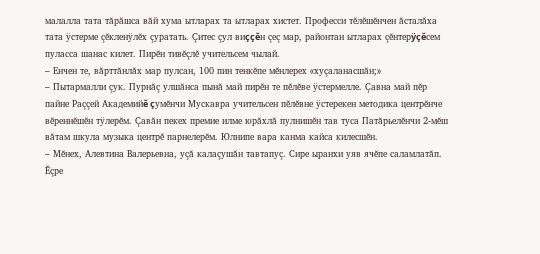малалла тата тăрăшса вăй хума ытларах та ытларах хистет. Професси тĕлĕшĕнчен ăсталăха тата ÿстерме çĕкленÿлĕх çуратать. Çитес çул виççĕн çеç мар, районтан ытларах çĕнтерÿçĕсем пуласса шанас килет. Пирĕн тивĕçлĕ учительсем чылай.
– Енчен те, вăрттăнлăх мар пулсан, 100 пин тенкĕпе мĕнлерех «хуçаланасшăн;»
– Пытармалли çук. Пурнăç улшăнса пынă май пирĕн те пĕлĕве ÿстермелле. Çавна май пĕр пайне Раççей Академийĕ çумĕнчи Мускавра учительсен пĕлĕвне ÿстерекен методика центрĕнче вĕреннĕшĕн тÿлерĕм. Çавăн пекех премие илме юрăхлă пулнишĕн тав туса Патăрьелĕнчи 2-мĕш вăтам шкула музыка центрĕ парнелерĕм. Юлнипе вара канма кайса килесшĕн.
– Мĕнех, Алевтина Валерьевна, уçă калаçушăн тавтапуç. Сире ыранхи уяв ячĕпе саламлатăп. Ĕçре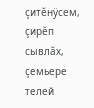çитĕнÿсем, çирĕп сывлăх, çемьере телей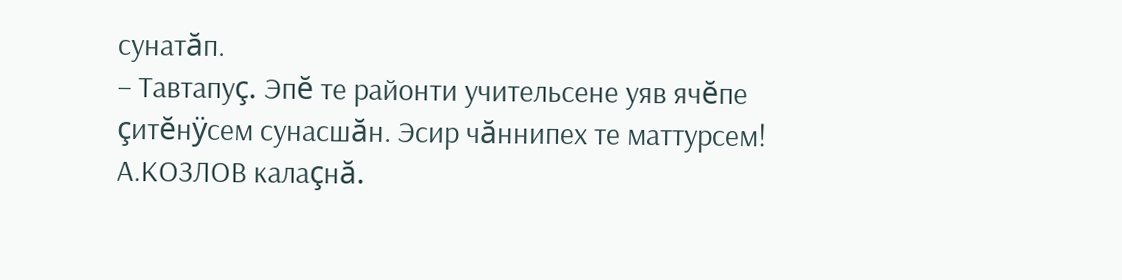сунатăп.
– Тавтапуç. Эпĕ те районти учительсене уяв ячĕпе çитĕнÿсем сунасшăн. Эсир чăннипех те маттурсем!
А.КОЗЛОВ калаçнă.